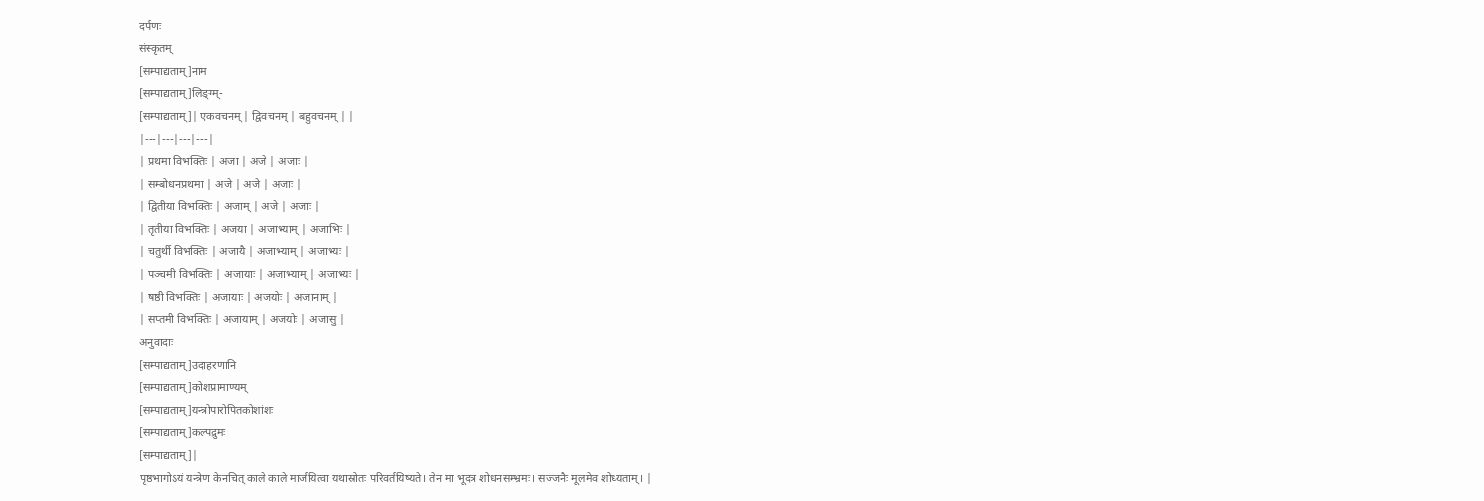दर्पणः
संस्कृतम्
[सम्पाद्यताम्]नाम
[सम्पाद्यताम्]लिङ्ग्म्-
[सम्पाद्यताम्]| एकवचनम् | द्विवचनम् | बहुवचनम् | |
|---|---|---|---|
| प्रथमा विभक्तिः | अजा | अजे | अजाः |
| सम्बोधनप्रथमा | अजे | अजे | अजाः |
| द्वितीया विभक्तिः | अजाम् | अजे | अजाः |
| तृतीया विभक्तिः | अजया | अजाभ्याम् | अजाभिः |
| चतुर्थी विभक्तिः | अजायै | अजाभ्याम् | अजाभ्यः |
| पञ्चमी विभक्तिः | अजायाः | अजाभ्याम् | अजाभ्यः |
| षष्ठी विभक्तिः | अजायाः | अजयोः | अजानाम् |
| सप्तमी विभक्तिः | अजायाम् | अजयोः | अजासु |
अनुवादाः
[सम्पाद्यताम्]उदाहरणानि
[सम्पाद्यताम्]कोशप्रामाण्यम्
[सम्पाद्यताम्]यन्त्रोपारोपितकोशांशः
[सम्पाद्यताम्]कल्पद्रुमः
[सम्पाद्यताम्]|
पृष्ठभागोऽयं यन्त्रेण केनचित् काले काले मार्जयित्वा यथास्रोतः परिवर्तयिष्यते। तेन मा भूदत्र शोधनसम्भ्रमः। सज्जनैः मूलमेव शोध्यताम्। |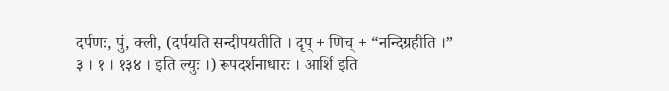दर्पणः, पुं, क्ली, (दर्पयति सन्दीपयतीति । दृप् + णिच् + “नन्दिग्रहीति ।” ३ । १ । १३४ । इति ल्युः ।) रूपदर्शनाधारः । आर्शि इति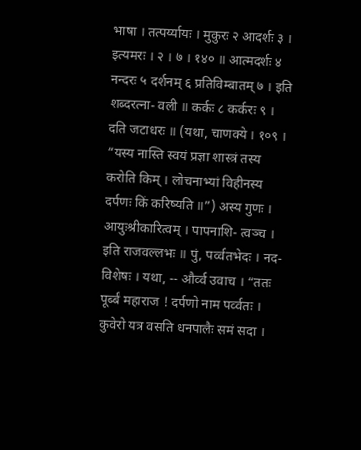भाषा । तत्पर्य्यायः । मुकुरः २ आदर्शः ३ । इत्यमरः । २ । ७ । १४० ॥ आत्मदर्शः ४ नन्दरः ५ दर्शनम् ६ प्रतिविम्बातम् ७ । इति शब्दरत्ना- वली ॥ कर्कः ८ कर्करः ९ । दति जटाधरः ॥ (यथा, चाणक्ये । १०९ । “यस्य नास्ति स्वयं प्रज्ञा शास्त्रं तस्य करोति किम् । लोचनाभ्यां विहीनस्य दर्पणः किं करिष्यति ॥”) अस्य गुणः । आयुःश्रीकारित्वम् । पापनाशि- त्वञ्च । इति राजवल्लभः ॥ पुं, पर्व्वतभेदः । नद- विशेषः । यथा, -- और्व्व उवाच । “ततः पूर्ब्बं महाराज ! दर्पणो नाम पर्व्वतः । कुवेरो यत्र वसति धनपालैः समं सदा ।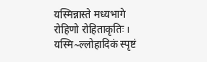यस्मिन्नास्ते मध्यभागे रोहिणो रोहिताकृतिः । यस्मि~ल्लोहादिकं स्पृष्टं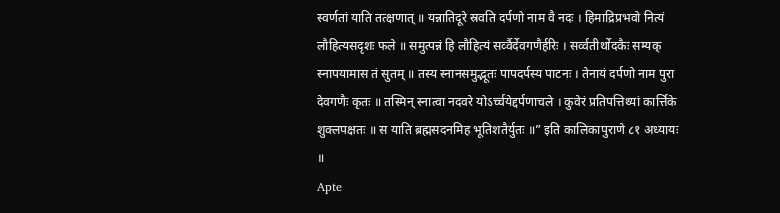स्वर्णतां याति तत्क्षणात् ॥ यन्नातिदूरे स्रवति दर्पणो नाम वै नदः । हिमाद्रिप्रभवो नित्यं लौहित्यसदृशः फले ॥ समुत्पन्नं हि लौहित्यं सर्व्वैर्देवगणैर्हरिः । सर्व्वतीर्थोदकैः सम्यक् स्नापयामास तं सुतम् ॥ तस्य स्नानसमुद्भूतः पापदर्पस्य पाटनः । तेनायं दर्पणो नाम पुरा देवगणैः कृतः ॥ तस्मिन् स्नात्वा नदवरे योऽर्च्चयेद्दर्पणाचले । कुवेरं प्रतिपत्तिथ्यां कार्त्तिके शुक्लपक्षतः ॥ स याति ब्रह्मसदनमिह भूतिशतैर्युतः ॥” इति कालिकापुराणे ८१ अध्यायः ॥
Apte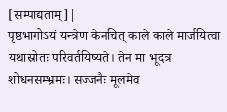[सम्पाद्यताम्]|
पृष्ठभागोऽयं यन्त्रेण केनचित् काले काले मार्जयित्वा यथास्रोतः परिवर्तयिष्यते। तेन मा भूदत्र शोधनसम्भ्रमः। सज्जनैः मूलमेव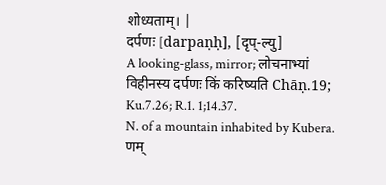शोध्यताम्। |
दर्पणः [darpaṇḥ], [दृप्-ल्यु]
A looking-glass, mirror; लोचनाभ्यां विहीनस्य दर्पणः किं करिष्यति Chāṇ.19; Ku.7.26; R.1. 1;14.37.
N. of a mountain inhabited by Kubera.
णम्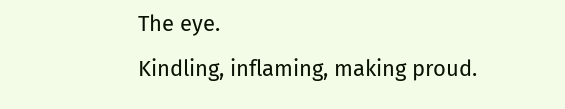The eye.
Kindling, inflaming, making proud.